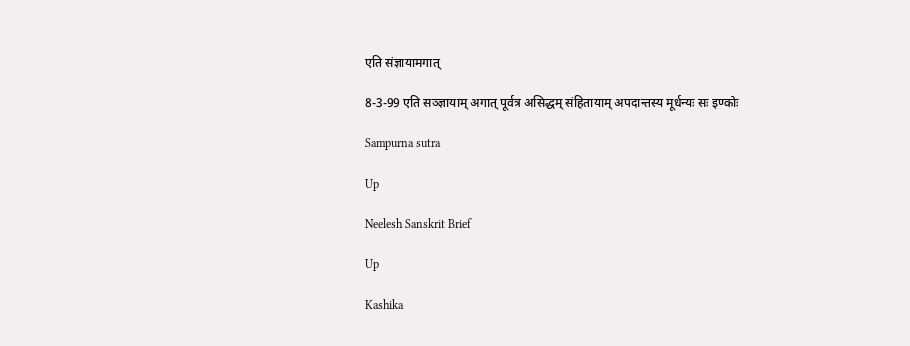एति संज्ञायामगात्

8-3-99 एति सञ्ज्ञायाम् अगात् पूर्वत्र असिद्धम् संहितायाम् अपदान्तस्य मूर्धन्यः सः इण्कोः

Sampurna sutra

Up

Neelesh Sanskrit Brief

Up

Kashika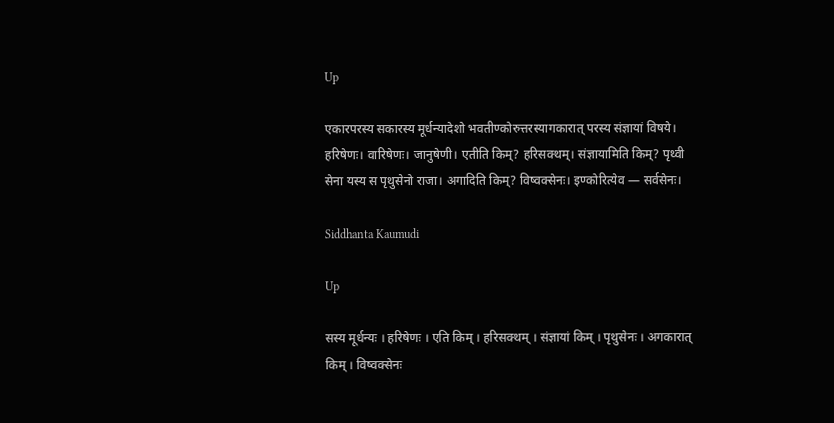Up

एकारपरस्य सकारस्य मूर्धन्यादेशो भवतीण्कोरुत्तरस्यागकारात् परस्य संज्ञायां विषये। हरिषेणः। वारिषेणः। जानुषेणी। एतीति किम्? हरिसक्थम्। संज्ञायामिति किम्? पृथ्वी सेना यस्य स पृथुसेनो राजा। अगादिति किम्? विष्वक्सेनः। इण्कोरित्येव — सर्वसेनः।

Siddhanta Kaumudi

Up

सस्य मूर्धन्यः । हरिषेणः । एति किम् । हरिसक्थम् । संज्ञायां किम् । पृथुसेनः । अगकारात् किम् । विष्वक्सेनः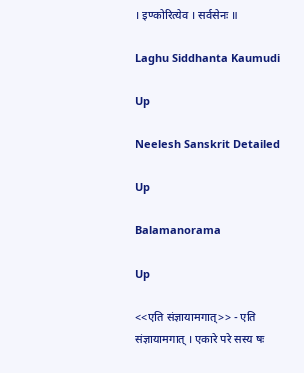। इण्कोरित्येव । सर्वसेनः ॥

Laghu Siddhanta Kaumudi

Up

Neelesh Sanskrit Detailed

Up

Balamanorama

Up

<<एति संज्ञायामगात्>> - एति संज्ञायामगात् । एकारे परे सस्य षः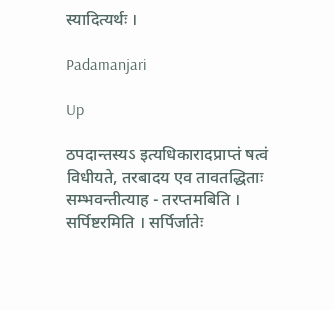स्यादित्यर्थः ।

Padamanjari

Up

ठपदान्तस्यऽ इत्यधिकारादप्राप्तं षत्वं विधीयते, तरबादय एव तावतद्धिताः सम्भवन्तीत्याह - तरप्तमबिति । सर्पिष्टरमिति । सर्पिर्जातेः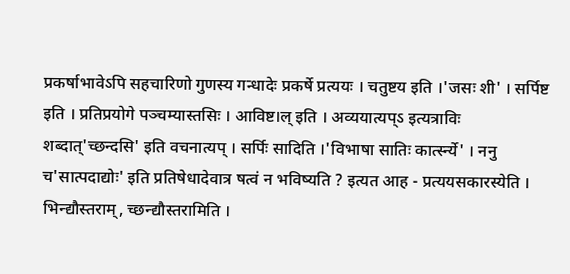प्रकर्षाभावेऽपि सहचारिणो गुणस्य गन्धादेः प्रकर्षे प्रत्ययः । चतुष्टय इति ।'जसः शी' । सर्पिष्ट इति । प्रतिप्रयोगे पञ्चम्यास्तसिः । आविष्ट।ल् इति । अव्ययात्यप्ऽ इत्यत्राविः शब्दात्'च्छन्दसि' इति वचनात्यप् । सर्पिः सादिति ।'विभाषा सातिः कार्त्स्न्ये' । ननु च'सात्पदाद्योः' इति प्रतिषेधादेवात्र षत्वं न भविष्यति ? इत्यत आह - प्रत्ययसकारस्येति । भिन्द्यौस्तराम्, च्छन्द्यौस्तरामिति ।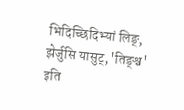भिदिच्छिदिभ्यां लिङ्, झेर्जुसि यासुट्,'तिङ्श्च' इति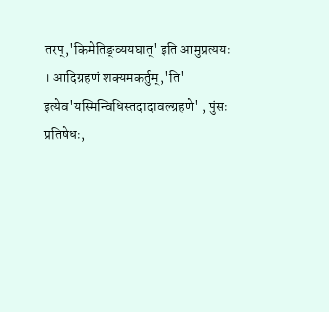तरप्,'किमेतिङ्व्ययघात्' इति आमुप्रत्ययः । आदिग्रहणं शक्यमकर्तुम्,'ति' इत्येव'यस्मिन्विधिस्तदादावल्ग्रहणे' , पुंसः प्रतिषेधः,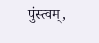पुंस्त्वम्,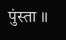पुंस्ता ॥